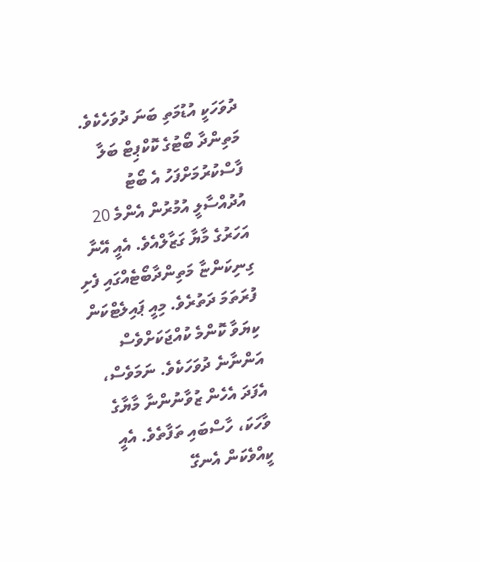ދުވަހަކީ އުޑުމަތި ބަނަ ދުވަހެކެވެ. މަތިންދާ ބޯޓުގެ ކޮކްޕިޓް ބަލާ ފާސްކުރުމަށްފަހު އެ ބޯޓު އުދުއްސާލީ އުމުރުން އެންމެ 20 އަހަރުގެ މާޔާ ގަޒާލްއެވެ. އެއީ އޭނާ ގިނިކަންޏާ މަތިންދާބޯޓެއްގައި ފެށި ފުރަތަމަ ދަތުރެވެ. މިއީ ޕައިލެޓްކަން ކިޔަވާ ކޮންމެ ކުއްޖަކަށްވެސް އަންނާނެ ދުވަހަކެވެ. ނަމަވެސް، އެފަދަ އެހެން ޒުވާނުންނާ މާޔާގެ ވާހަކަ، ހާސްބައި ތަފާތެވެ. އެއީ ކީއްވެކަން އެނގޭ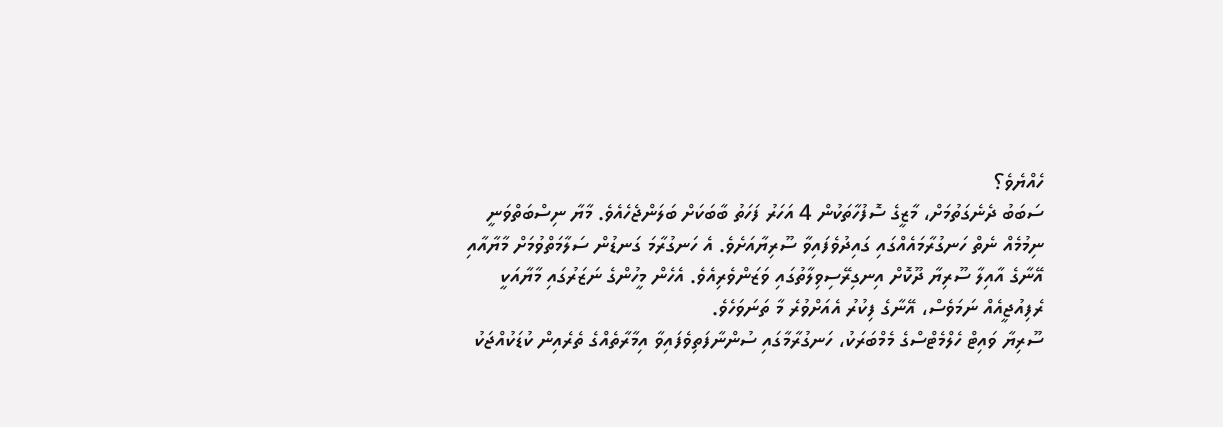ހެއްޔެވެ؟
ސަބަބު ދެނެގަތުމަށް، މާޒީގެ ސޮފުހާތަކުން 4 އަހަރު ފަހަތު ބާބަކަށް ބަލަންޖެހެއެވެ. މާޔާ ނިސްބަތްވަނީ ނިމުމެއް ނެތް ހަނގުރާމައެއްގައި ގައިދުވެފައިވާ ސޫރިޔާއަށެވެ. އެ ހަނގުރާމަ ގަނޑުން ސަލާމަތްވުމަށް މާޔާއާއި އޭނާގެ އާއިލާ ސޫރިޔާ ދޫކޮށް އިނގިރޭސިވިލާތުގައި ވަޒަންވެރިއެވެ. އެހެން މީހުންގެ ނަޒަރުގައި މާޔާއަކީ ރެފިއުޖީއެއް ނަމަވެސް، އޭނާގެ ފިކުރު އެއަށްވުރެ މާ ތަނަވަހެވެ.
ސޫރިޔާ ވައިޓް ހެލްމެޓްސްގެ މެމްބަރަކު، ހަނގުރާމާގައި ސުންނާފަތިވެފައިވާ އިމާރާތެއްގެ ތެރެއިން ކުޑަކުއްޖަކު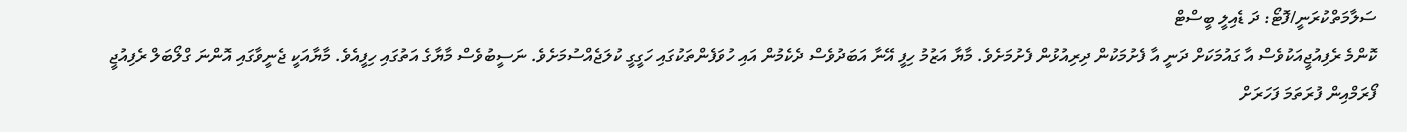ސަލާމަތްކުރަނީ/ފޮޓޯ: ދަ ޑެއިލީ ބީސްޓް
ކޮންމެ ރެފިއުޖީއަކުވެސް އާ ގައުމަކަށް ދަނީ އާ ފެށުމަކުން ދިރިއުޅުން ފެށުމަށެވެ. މާޔާ އަޒުމު ހިފީ އޭނާ އަބަދުވެސް ދެކެމުން އައި ހުވަފެންތަކުގައި ހަގީގީ ކުލަޖެއްސުމަށެވެ. ނަސީބުވެސް މާޔާގެ އަތުގައި ހިފީއެވެ. މާޔާއަކީ ޖެނީވާގައި އޮންނަ ގްލޯބަލް ރެފިއުޖީ ފޯރަމްއިން ފުރަތަމަ ފަހަރަށް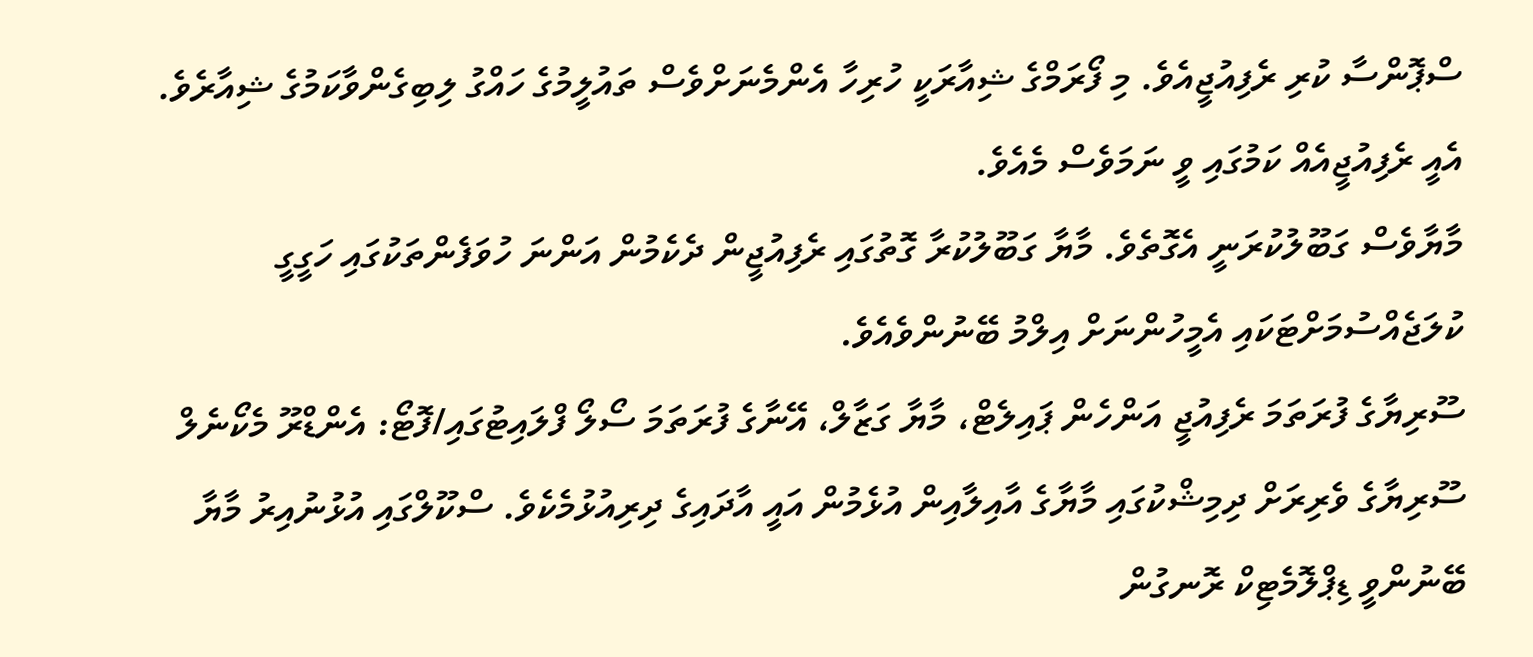ސްޕޮންސާ ކުރި ރެފިއުޖީއެވެ. މި ފޯރަމްގެ ޝިއާރަކީ ހުރިހާ އެންމެނަށްވެސް ތައުލީމުގެ ހައްގު ލިބިގެންވާކަމުގެ ޝިއާރެވެ. އެއީ ރެފިއުޖީއެއް ކަމުގައި ވީ ނަމަވެސް މެއެވެ.
މާޔާވެސް ގަބޫލުކުރަނީ އެގޮތެވެ. މާޔާ ގަބޫލުކުރާ ގޮތުގައި ރެފިއުޖީން ދެކެމުން އަންނަ ހުވަފެންތަކުގައި ހަގީގީ ކުލަޖެއްސުމަށްޓަކައި އެމީހުންނަށް އިލްމު ބޭނުންވެއެވެ.
ސޫރިޔާގެ ފުރަތަމަ ރެފިއުޖީ އަންހެން ޕައިލެޓް، މާޔާ ގަޒާލް، އޭނާގެ ފުރަތަމަ ސޯލޯ ފްލައިޓުގައި/ފޮޓޯ: އެންޑްރޫ މެކޯނެލް
ސޫރިޔާގެ ވެރިރަށް ދިމިޝްކުގައި މާޔާގެ އާއިލާއިން އުޅެމުން އައީ އާދައިގެ ދިރިއުޅުމެކެވެ. ސްކޫލްގައި އުޅުނުއިރު މާޔާ ބޭނުންވީ ޑިޕްލޮމެޓިކް ރޮނގުން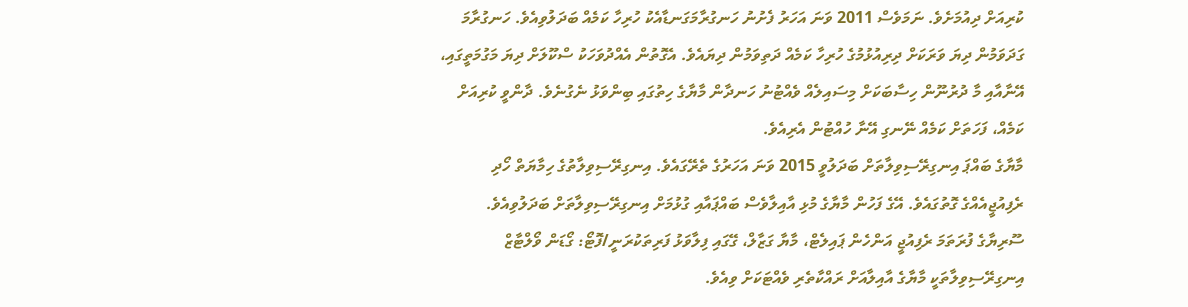ކުރިއަށް ދިއުމަށެވެ. ނަމަވެސް 2011 ވަނަ އަހަރު ފެށުނު ހަނގުރާމަގަނޑާއެކު ހުރިހާ ކަމެއް ބަދަލުވިއެވެ. ހަނގުރާމަ ގަދަވަމުން ދިޔަ ވަރަކަށް ދިރިއުޅުމުގެ ހުރިހާ ކަމެއް ދަތިވަމުން ދިޔައެވެ. އެގޮތުން އެއްދުވަހަކު ސްކޫލަށް ދިޔަ މަގުމަތީގައި، އޭނާއާއި މާ ދުރުނޫން ހިސާބަކަށް މިސައިލެއް ވެއްޓުނު ހަނދާން މާޔާގެ ހިތުގައި ބިންވަޅު ނެގުނެވެ. ދާންވީ ކުރިއަށް ކަމެއް، ފަހަތަށް ކަމެއް ނޭނގި އޭނާ ހުއްޓުން އެރިއެވެ.
މާޔާގެ ބައްޕަ އިނގިރޭސިވިލާތަށް ބަދަލުވީ 2015 ވަނަ އަހަރުގެ ތެރޭގައެވެ. އިނގިރޭސިވިލާތުގެ ހިމާޔަތް ހޯދި ރެފިއުޖީއެއްގެ ގޮތުގައެވެ. އޭގެ ފަހުން މާޔާގެ މުޅި އާއިލާވެސް ބައްޕައާއި ގުޅުމަށް އިނގިރޭސިވިލާތަށް ބަދަލުވިއެވެ.
ސޫރިޔާގެ ފުރަތަމަ ރެފިއުޖީ އަންހެން ޕައިލެޓް، މާޔާ ގަޒާލް، ގޭގައި ފިލާވަޅު ފަރިތަކުރަނީ/ފޮޓޯ: ގޯޑަން ވޯލްޓާޒް
އިނގިރޭސިވިލާތަކީ މާޔާގެ އާއިލާއަށް ރައްކާތެރި ވެއްޓަކަށް ވިއެވެ.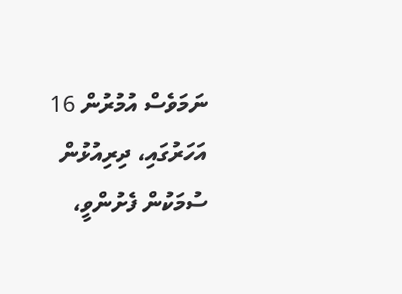ނަމަވެސް އުމުރުން 16 އަހަރުގައި، ދިރިއުޅުން ސުމަކުން ފެށުންވީ،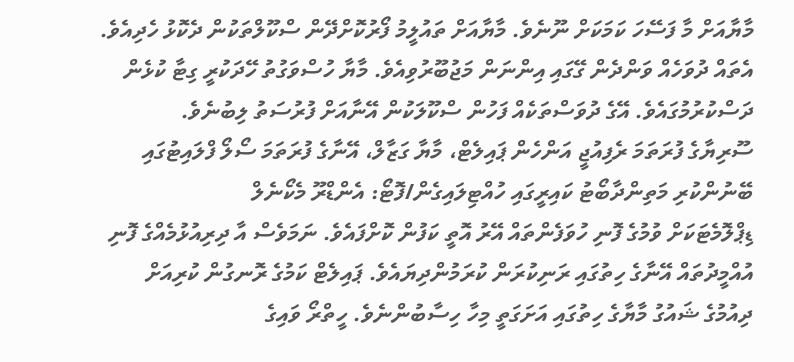މާޔާއަށް މާ ފަސޭހަ ކަމަކަށް ނޫނެވެ. މާޔާއަށް ތައުލީމު ފޯރުކޮށްދޭން ސްކޫލްތަކުން ދެކޮޅު ހެދިއެވެ. އެތައް ދުވަހެއް ވަންދެން ގޭގައި އިންނަން މަޖުބޫރުވިއެވެ. މާޔާ ހުސްވަގުތު ހޭދަކުރީ ގިޓާ ކުޅެން ދަސްކުރުމުގައެވެ. އޭގެ ދުވަސްތަކެއް ފަހުން ސްކޫލަކުން އޭނާއަށް ފުރުސަތު ލިބުނެވެ.
ސޫރިޔާގެ ފުރަތަމަ ރެފިއުޖީ އަންހެން ޕައިލެޓް، މާޔާ ގަޒާލް، އޭނާގެ ފުރަތަމަ ސޯލޯ ފްލައިޓުގައި ބޭނުންކުރި މަތިންދާބޯޓު ކައިރީގައި ހުއްޓިލައިގެން/ފޮޓޯ: އެންޑްރޫ މެކޯނެލް
ޑިޕްލޮމެޓަކަށް ވުމުގެ ފޮނި ހުވަފެންތައް އޭރު އޮތީ ކަފުން ކޮށްފައެވެ. ނަމަވެސް އާ ދިރިއުޅުމެއްގެ ފޮނި އުއްމީދުތައް އޭނާގެ ހިތުގައި ރަނިކުރަން ކުރަމުންދިޔައެވެ. ޕައިލެޓް ކަމުގެ ރޮނގުން ކުރިއަށް ދިއުމުގެ ޝައުގު މާޔާގެ ހިތުގައި އަށަގަތީ މިހާ ހިސާބުންނެވެ. ހީތްރޯ ވައިގެ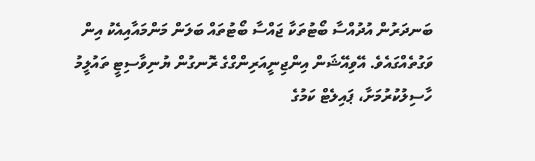ބަނދަރުން އުދުއްސާ ބޯޓުތަކާ ޖައްސާ ބޯޓުތައް ބަލަން މަންމައާއިއެކު އިން ވަގުތެއްގައެވެ. އޭވިއޭޝަން އިންޖިނީއަރިންގްގެ ރޮނގުން ޔުނިވާސިޓީ ތައުލީމު ހާސިލުކުރުމަށާ، ޕައިލެޓް ކަމުގެ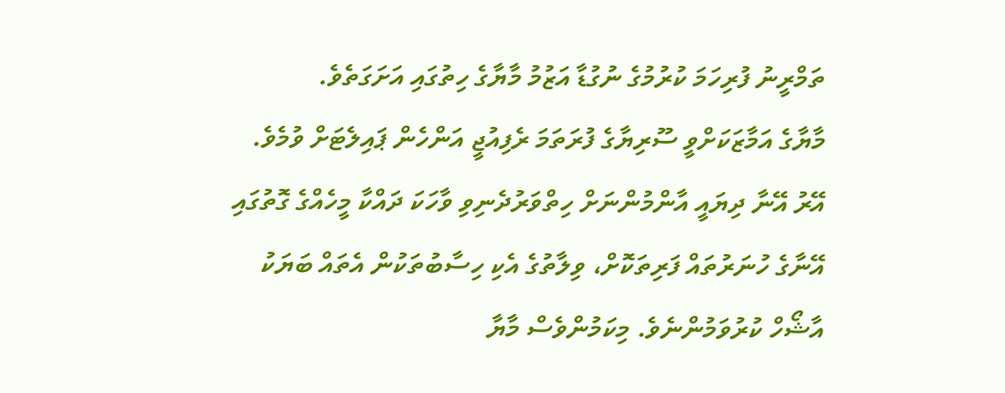ތަމްރީނު ފުރިހަމަ ކުރުމުގެ ނުގުޑާ އަޒުމު މާޔާގެ ހިތުގައި އަށަގަތެވެ.
މާޔާގެ އަމާޒަކަށްވީ ސޫރިޔާގެ ފުރަތަމަ ރެފިއުޖީ އަންހެން ޕައިލެޓަށް ވުމެވެ. އޭރު އޭނާ ދިޔައީ އާންމުންނަށް ހިތްވަރުދެނިވި ވާހަކަ ދައްކާ މީހެއްގެ ގޮތުގައި އޭނާގެ ހުނަރުތައް ފަރިތަކޮށް، ވިލާތުގެ އެކި ހިސާބުތަކުން އެތައް ބަޔަކު އާޝޯހް ކުރުވަމުންނެވެ. މިކަމުންވެސް މާޔާ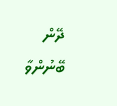ދޭން ބޭނުންވާ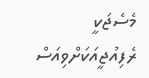މެސެޖަކީ ރެފިއުޖީއަކަށްވިއަސް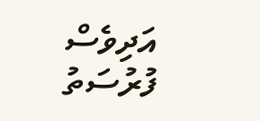އަދިވެސް ފުރުސަތު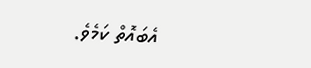އެބައޮތް ކަމެވެ.